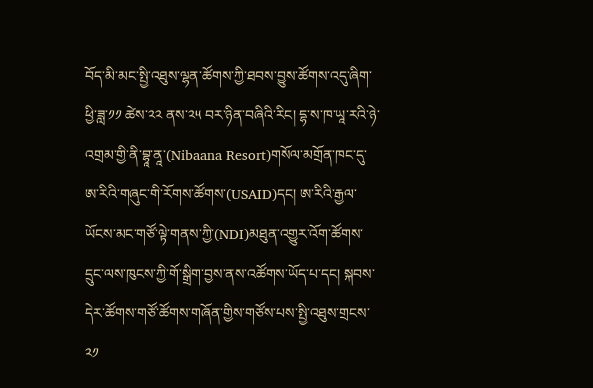བོད་མི་མང་སྤྱི་འཐུས་ལྷན་ཚོགས་ཀྱི་ཐབས་བྱུས་ཚོགས་འདུ་ཞིག་ཕྱི་ཟླ་༡༡ ཚེས་༢༢ ནས་༢༥ བར་ཉིན་བཞིའི་རིང། དྷ་ས་ཁ་ཡཱ་རའི་ཉེ་འགྲམ་གྱི་ནི་བྷཱ་ནཱ་(Nibaana Resort)གསོལ་མགྲོན་ཁང་དུ་ཨ་རིའི་གཞུང་གི་རོགས་ཚོགས་(USAID)དང། ཨ་རིའི་རྒྱལ་ཡོངས་མང་གཙོ་ལྟེ་གནས་ཀྱི་(NDI)མཐུན་འགྱུར་འོག་ཚོགས་དྲུང་ལས་ཁུངས་ཀྱི་གོ་སྒྲིག་བྱས་ནས་འཚོགས་ཡོད་པ་དང། སྐབས་དེར་ཚོགས་གཙོ་ཚོགས་གཞོན་གྱིས་གཙོས་པས་སྤྱི་འཐུས་གྲངས་༢༡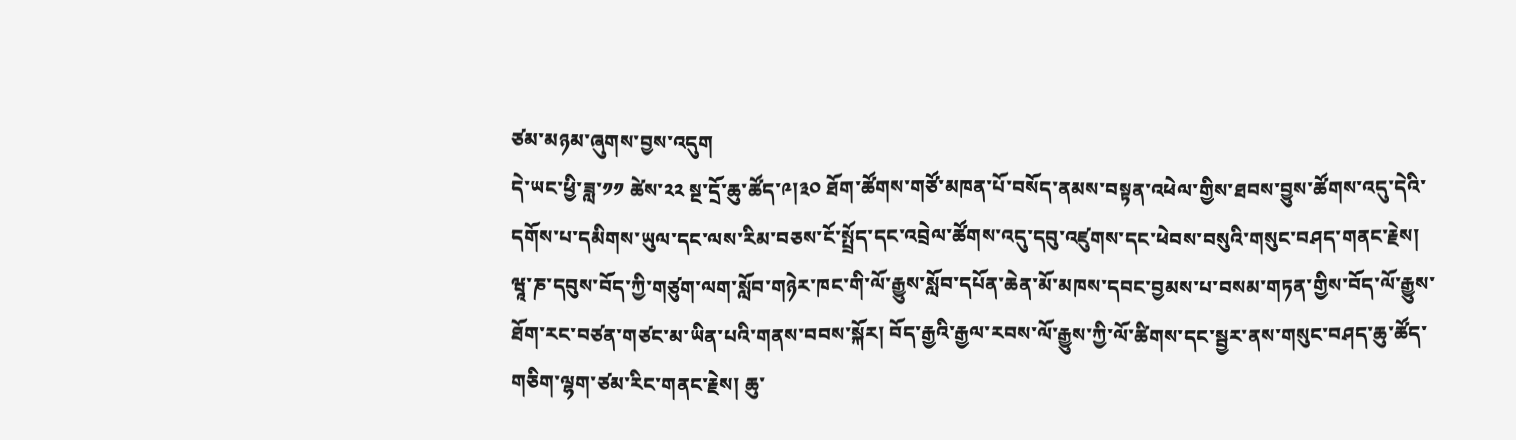ཙམ་མཉམ་ཞུགས་བྱས་འདུག
དེ་ཡང་ཕྱི་ཟླ་༡༡ ཚེས་༢༢ སྔ་དྲོ་ཆུ་ཚོད་༩།༣༠ ཐོག་ཚོགས་གཙོ་མཁན་པོ་བསོད་ནམས་བསྟན་འཕེལ་གྱིས་ཐབས་བྱུས་ཚོགས་འདུ་དེའི་དགོས་པ་དམིགས་ཡུལ་དང་ལས་རིམ་བཅས་ངོ་སྤྲོད་དང་འབྲེལ་ཚོགས་འདུ་དབུ་འཛུགས་དང་ཕེབས་བསུའི་གསུང་བཤད་གནང་རྗེས།
ཝཱ་ཎ་དབུས་བོད་ཀྱི་གཙུག་ལག་སློབ་གཉེར་ཁང་གི་ལོ་རྒྱུས་སློབ་དཔོན་ཆེན་མོ་མཁས་དབང་བྱམས་པ་བསམ་གཏན་གྱིས་བོད་ལོ་རྒྱུས་ཐོག་རང་བཙན་གཙང་མ་ཡིན་པའི་གནས་བབས་སྐོར། བོད་རྒྱའི་རྒྱལ་རབས་ལོ་རྒྱུས་ཀྱི་ལོ་ཚིགས་དང་སྦྱར་ནས་གསུང་བཤད་ཆུ་ཚོད་གཅིག་ལྷག་ཙམ་རིང་གནང་རྗེས། ཆུ་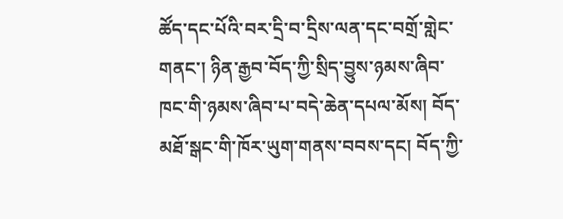ཚོད་དང་པོའི་བར་དྲི་བ་དྲིས་ལན་དང་བགྲོ་གླེང་གནང་། ཉིན་རྒྱབ་བོད་ཀྱི་སྲིད་བྱུས་ཉམས་ཞིབ་ཁང་གི་ཉམས་ཞིབ་པ་བདེ་ཆེན་དཔལ་མོས། བོད་མཐོ་སྒང་གི་ཁོར་ཡུག་གནས་བབས་དང། བོད་ཀྱི་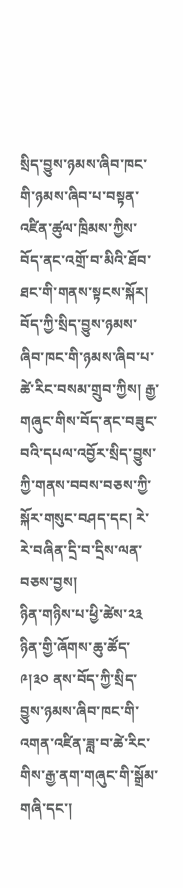སྲིད་བྱུས་ཉམས་ཞིབ་ཁང་གི་ཉམས་ཞིབ་པ་བསྟན་འཛིན་ཚུལ་ཁྲིམས་ཀྱིས་བོད་ནང་འགྲོ་བ་མིའི་ཐོབ་ཐང་གི་གནས་སྟངས་སྐོར། བོད་ཀྱི་སྲིད་བྱུས་ཉམས་ཞིབ་ཁང་གི་ཉམས་ཞིབ་པ་ཚེ་རིང་བསམ་གྲུབ་ཀྱིས། རྒྱ་གཞུང་གིས་བོད་ནང་བཟུང་བའི་དཔལ་འབྱོར་སྲིད་བྱུས་ཀྱི་གནས་བབས་བཅས་ཀྱི་སྐོར་གསུང་བཤད་དང། རེ་རེ་བཞིན་དྲི་བ་དྲིས་ལན་བཅས་བྱས།
ཉིན་གཉིས་པ་ཕྱི་ཚེས་༢༣ ཉིན་གྱི་ཞོགས་ཆུ་ཚོད་༩།༣༠ ནས་བོད་ཀྱི་སྲིད་བྱུས་ཉམས་ཞིབ་ཁང་གི་འགན་འཛིན་ཟླ་བ་ཚེ་རིང་གིས་རྒྱ་ནག་གཞུང་གི་སྒྲོམ་གཞི་དང་།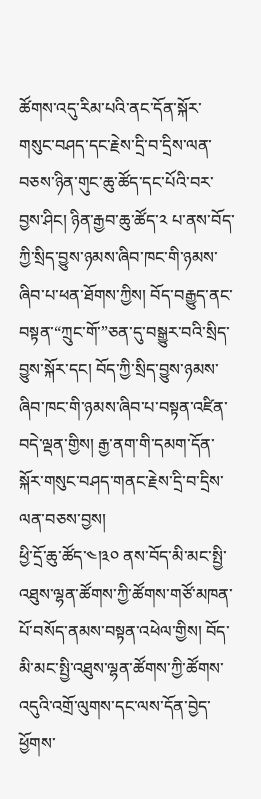ཚོགས་འདུ་རིམ་པའི་ནང་དོན་སྐོར་གསུང་བཤད་དང་རྗེས་དྲི་བ་དྲིས་ལན་བཅས་ཉིན་གུང་ཆུ་ཚོད་དང་པོའི་བར་བྱས་ཤིང། ཉིན་རྒྱབ་ཆུ་ཚོད་༢ པ་ནས་བོད་ཀྱི་སྲིད་བྱུས་ཉམས་ཞིབ་ཁང་གི་ཉམས་ཞིབ་པ་ཕན་ཐོགས་ཀྱིས། བོད་བརྒྱུད་ནང་བསྟན་“ཀྲུང་གོ་”ཅན་དུ་བསྒྱུར་བའི་སྲིད་བྱུས་སྐོར་དང། བོད་ཀྱི་སྲིད་བྱུས་ཉམས་ཞིབ་ཁང་གི་ཉམས་ཞིབ་པ་བསྟན་འཛིན་བདེ་ལྡན་གྱིས། རྒྱ་ནག་གི་དམག་དོན་སྐོར་གསུང་བཤད་གནང་རྗེས་དྲི་བ་དྲིས་ལན་བཅས་བྱས།
ཕྱི་དྲོ་ཆུ་ཚོད་༤།༣༠ ནས་བོད་མི་མང་སྤྱི་འཐུས་ལྷན་ཚོགས་ཀྱི་ཚོགས་གཙོ་མཁན་པོ་བསོད་ནམས་བསྟན་འཕེལ་གྱིས། བོད་མི་མང་སྤྱི་འཐུས་ལྷན་ཚོགས་ཀྱི་ཚོགས་འདུའི་འགྲོ་ལུགས་དང་ལས་དོན་བྱེད་ཕྱོགས་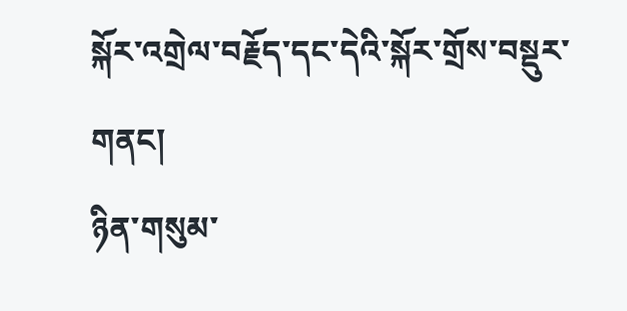སྐོར་འགྲེལ་བརྗོད་དང་དེའི་སྐོར་གྲོས་བསྡུར་གནང།
ཉིན་གསུམ་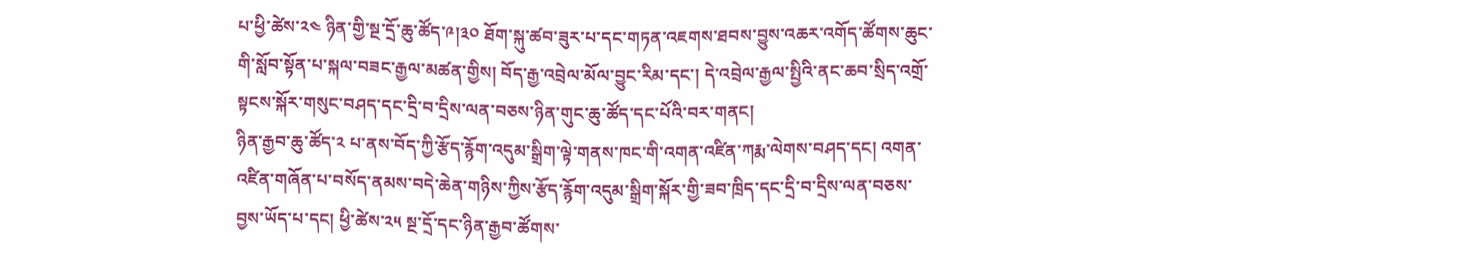པ་ཕྱི་ཚེས་༢༤ ཉིན་གྱི་སྔ་དྲོ་ཆུ་ཚོད་༩།༣༠ ཐོག་སྐུ་ཚབ་ཟུར་པ་དང་གཏན་འཇགས་ཐབས་བྱུས་འཆར་འགོད་ཚོགས་ཆུང་གི་སློབ་སྟོན་པ་སྐལ་བཟང་རྒྱལ་མཚན་གྱིས། བོད་རྒྱ་འབྲེལ་མོལ་བྱུང་རིམ་དང་། དེ་འབྲེལ་རྒྱལ་སྤྱིའི་ནང་ཆབ་སྲིད་འགྲོ་སྟངས་སྐོར་གསུང་བཤད་དང་དྲི་བ་དྲིས་ལན་བཅས་ཉིན་གུང་ཆུ་ཚོད་དང་པོའི་བར་གནང།
ཉིན་རྒྱབ་ཆུ་ཚོད་༢ པ་ནས་བོད་ཀྱི་རྩོད་རྙོག་འདུམ་སྒྲིག་ལྟེ་གནས་ཁང་གི་འགན་འཛིན་ཀརྨ་ལེགས་བཤད་དང། འགན་འཛིན་གཞོན་པ་བསོད་ནམས་བདེ་ཆེན་གཉིས་ཀྱིས་རྩོད་རྙོག་འདུམ་སྒྲིག་སྐོར་གྱི་ཟབ་ཁྲིད་དང་དྲི་བ་དྲིས་ལན་བཅས་བྱས་ཡོད་པ་དང། ཕྱི་ཚེས་༢༥ སྔ་དྲོ་དང་ཉིན་རྒྱབ་ཚོགས་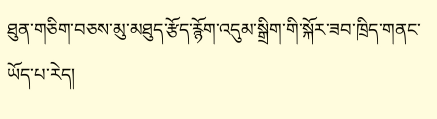ཐུན་གཅིག་བཅས་མུ་མཐུད་རྩོད་རྙོག་འདུམ་སྒྲིག་གི་སྐོར་ཟབ་ཁྲིད་གནང་ཡོད་པ་རེད།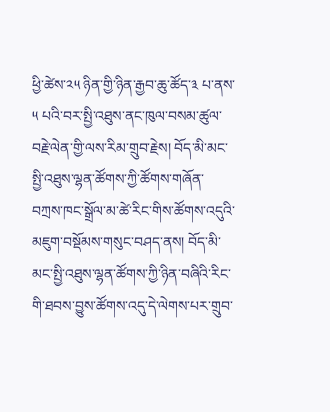ཕྱི་ཚེས་༢༥ ཉིན་གྱི་ཉིན་རྒྱབ་ཆུ་ཚོད་༣ པ་ནས་༥ པའི་བར་སྤྱི་འཐུས་ནང་ཁུལ་བསམ་ཚུལ་བརྗེ་ལེན་གྱི་ལས་རིམ་གྲུབ་རྗེས། བོད་མི་མང་སྤྱི་འཐུས་ལྷན་ཚོགས་ཀྱི་ཚོགས་གཞོན་བཀྲས་ཁང་སྒྲོལ་མ་ཚེ་རིང་གིས་ཚོགས་འདུའི་མཇུག་བསྡོམས་གསུང་བཤད་ནས། བོད་མི་མང་སྤྱི་འཐུས་ལྷན་ཚོགས་ཀྱི་ཉིན་བཞིའི་རིང་གི་ཐབས་བྱུས་ཚོགས་འདུ་དེ་ལེགས་པར་གྲུབ་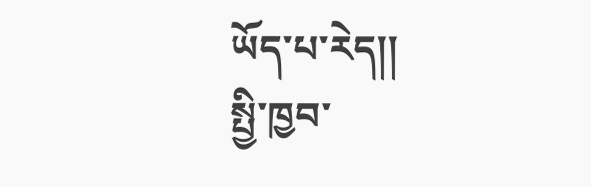ཡོད་པ་རེད།།
སྤྱི་ཁྱབ་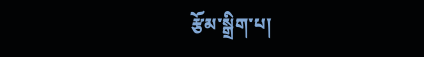རྩོམ་སྒྲིག་པ།